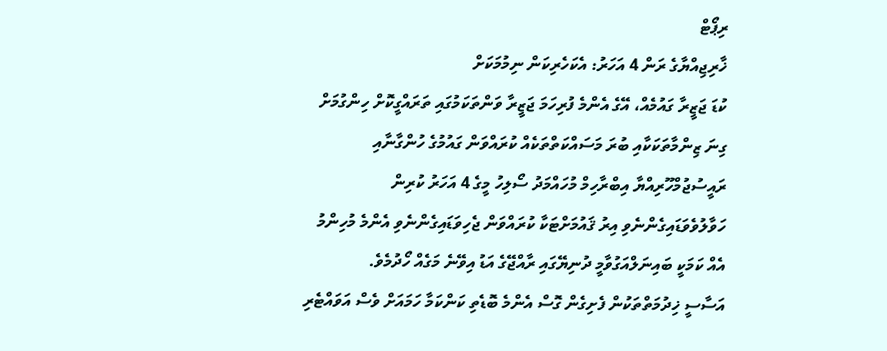ރިޕޯޓް
ޚާރިޖިއްޔާގެ ރަން 4 އަހަރު: އެކަހެރިކަން ނިމުމަކަށް
ކުޑަ ޖަޒީރާ ގައުމެއް، އޭގެ އެންމެ ފުރިހަމަ ޖަޒީރާ ވަންތަކަމުގައި ތަރައްގީކޮށް ހިންގުމަށް ގިނަ ޒިންމާތަކަކާއި ބުރަ މަސައްކަތްތަކެއް ކުރައްވަން ގައުމުގެ ހުންގާނާއި ރައީސުޖުމްހޫރިއްޔާ އިބްރާހިމް މުހައްމަދު ސޯލިހު މީގެ 4 އަހަރު ކުރިން ހަވާލުވެވަޑައިގެންނެވި އިރު ޤައުމަށްޓަކާ ކުރައްވަން ޖެހިވަޑައިގެންނެވި އެންމެ މުހިންމު އެއް ކަމަކީ ބައިނަލްއަގުވާމީ ދުނިޔޭގައި ރާއްޖޭގެ އަޑު އިވޭނެ މަގެއް ހޯދުމެވެ.
އަސާސީ ޚިދުމަތްތަކުން ފެށިގެން ގޮސް އެންމެ ބޮޑެތި ކަންކަމާ ހަމައަށް ވެސް އަވައްޓެރި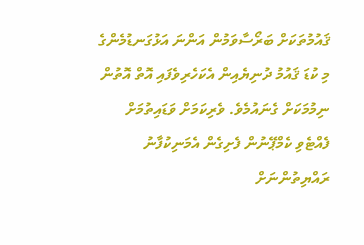ޤައުމުތަކަށް ބަރޯސާވަމުން އަންނަ އަޅުގަނޑުމެންގެ މި ކުޑަ ޤައުމު ދުނިޔެއިން އެކަހެރިވެފައި އޮތް އޮތުން ނިމުމަކަށް ގެނައުމެވެ. ވެރިކަމަށް ވަޑައިތުމަށް ފެއްޓެވި ކެމްޕޭނުން ފެށިގެން އެމަނިކުފާނު ރައްޔިތުންނަށް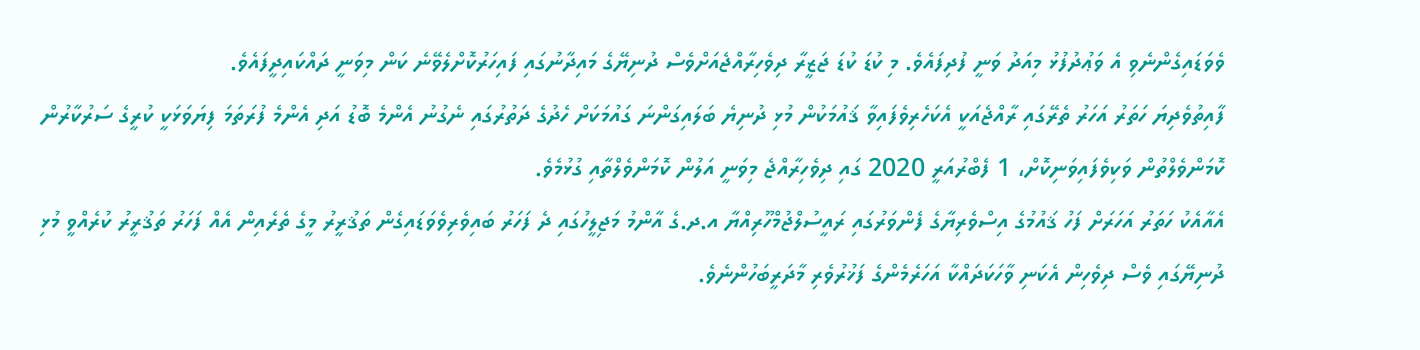ވެވަޑައިގެންނެވި އެ ވަޢުދުފުޅު މިއަދު ވަނީ ފުދިފައެވެ. މި ކުޑަ ކުޑަ ޖަޒީރާ ދިވެހިރާއްޖެއަށްވެސް ދުނިޔޭގެ މައިދާނުގައި ފައިހަރުކޮށްލެވޭނެ ކަން މިވަނީ ދައްކައިދީފައެވެ.
ފާއިތުވެދިޔަ ހަތަރު އަހަރު ތެރޭގައި ރާއްޖެއަކީ އެކަހެރިވެފައިވާ ޤައުމަކުން މުޅި ދުނިޔެ ބަލައިގަންނަ ގައުމަކަށް ހެދުގެ ދަތުރުގައި ނެގުނު އެންމެ ބޮޑު އަދި އެންމެ ފުރަތަމަ ފިޔަވަޅަކީ ކުރީގެ ސަރުކާރުން ކޮމަންވެލްތުން ވަކިވެފައިވަނިކޮށް، 1 ފެބްރުއަރީ 2020 ގައި ދިވެހިރާއްޖެ މިވަނީ އަލުން ކޮމަންވެލްތާއި ގުޅުމެވެ.
އެއާއެކު ހަތަރު އަހަރަށް ފަހު ޤައުމުގެ އިސްވެރިޔާގެ ފެންވަރުގައި ރައީސުލްޖުމްހޫރިއްޔާ އ.ދ.ގެ އާންމު މަޖިލީހުގައި ދެ ފަހަރު ބައިވެރިވެވަޑައިގެން ތަޤުރީރު މީގެ ތެރެއިން އެއް ފަހަރު ތަޤުރީރު ކުރެއްވީ މުޅި ދުނިޔޭގައި ވެސް ދިވެހިން އެކަނި ވާހަކަދައްކާ އަހަރެމެންގެ ފަޚުރުވެރި މާދަރީބަހުންނެވެ.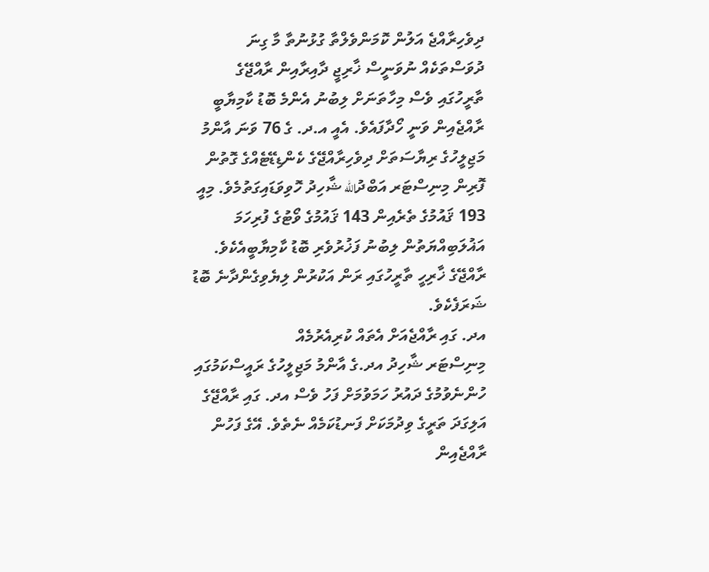ދިވެހިރާއްޖެ އަލުން ކޮމަންވެލްތާ ގުޅުނުތާ މާ ގިނަ ދުވަސްތަކެއް ނުވަނީސް ޚާރިޖީ ދާއިރާއިން ރާއްޖޭގެ ތާރީހުގައި ވެސް މިހާތަނަށް ލިބުނު އެންމެ ބޮޑު ކާމިޔާބީ ރާއްޖެއިން ވަނީ ހޯދާފައެވެ. އެއީ އ.ދ. ގެ 76 ވަނަ އާންމު މަޖިލީހުގެ ރިޔާސަތަށް ދިވެހިރާއްޖޭގެ ކެންޑިޑޭޓެއްގެ ގޮތުން ފޮރިން މިނިސްޓަރ އަބްދުالله ޝާހިދު ހޮވިވަޑައިގަތުމެވެ. މިއީ 193 ޤައުމުގެ ތެރެއިން 143 ޤައުމުގެ ވޯޓުގެ ފުރިހަމަ އަޣުލަބިއްޔަތުން ލިބުނު ފަޚުރުވެރި ބޮޑު ކާމިޔާބީއެކެވެ. ރާއްޖޭގެ ޚާރިހީ ތާރީހުގައި ރަން އަކުރުން ލިޔެވިގެންދާނެ ބޮޑު ޝަރަފެކެވެ.
އދ. ގައި ރާއްޖެއަށް އެތައް ކުރިއެރުމެއް
މިނިސްޓަރ ޝާހިދު އދ.ގެ އާންމު މަޖިލީހުގެ ރައީސްކަމުގައި ހުންނެވުމުގެ ދައުރު ހަމަވުމަށް ފަހު ވެސް އދ. ގައި ރާއްޖޭގެ އަލިގަދަ ތަރީގެ ވިދުމަކަށް ފަނޑުކަމެއް ނެތެވެ. އޭގެ ފަހުން ރާއްޖެއިން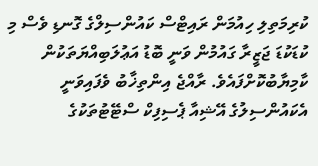ކުރިމަތިލި ހިއުމަން ރައިޓްސް ކައުންސިލްގެ ގޮނޑި ވެސް މި ކުޑަކުޑަ ޖަޒީރާ ގައުމުން ވަނީ ބޮޑު އަޢުލަބިއްޔަތަކުން ކާމިޔާބުކޮށްފައެވެ. ރާއްޖެ އިންތިޚާބު ވެފައިވަނީ އެކައުންސިލުގެ އޭޝިއާ ޕެސިފިކް ސްޓޭޓުތަކުގެ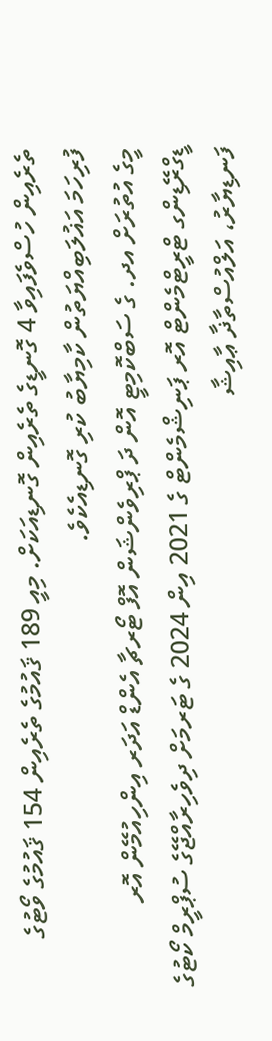ތެރެއިން ހުސްވެފައިވާ 4 ގޮނޑީގެ ތެރެއިން ގޮނޑިއަކަށް. މިއީ 189 ޤައުމުގެ ތެރެއިން 154 ޤައުމުގެ ވޯޓުގެ ފުރިހަމަ އަޣުލަބިއްޔަތުން ކާމިޔާބު ކުރި ގޮނޑިއެކެވެ.
މީގެ އުތުރަށް އދ. ގެ ސަބްކޮމިޓީ އޮން ދަ ޕްރިވެންޝަން އޮފް ޓޯރޗާ އެންޑް އަދަރ އިންހިއުމޭން އޮރ ޑީގްރޭޑިންގ ޓްރީޓްމެންޓް އޮރ ޕަނިޝްމެންޓް ގެ 2021 އިން 2024 ގެ ޓަރމަށް ދިވެހިރާއްޖޭގެ ސުޕްރީމް ކޯޓުގެ ފަނޑިޔާރު، އަލްއުސްތާޛާ ޢާއިޝާ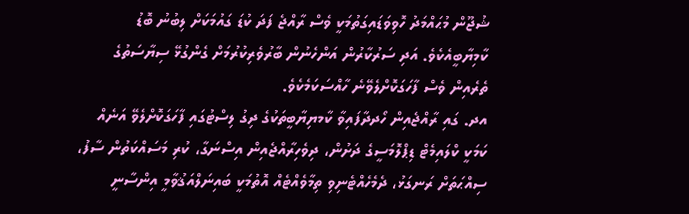ޝުޖޫން މުޙައްމަދު ހޮވިވަޑައިގަތުމަކީ ވެސް ރާއްޖެ ފަދަ ކުޑަ ގައުމަކަށް ލިބުނު ބޮޑު ކާމިޔާބީއެކެވެ. އަދި ސަރުކާރުން އަންހެނުން ބާރުވެރިކުރުމަށް ގެންގުޅޭ ސިޔާސަތުގެ ތެރެއިން ވެސް ފާހަގަކޮށްލެވޭނެ ހާއްސަކަމެކެވެ.
އދ. ގައި ރާއްޖެއިން ހޯދދާފައިވާ ކާމޔިޔާބީތަކުގެ ދިގު ލިސްޓުގައި ފާހަގަކޮށްލެވޭ އަނެއް ކަމަކީ ކްލައިމެޓް ޑިޕްލޮމަސީގެ ދަށުން، ދިވެހިރާއްޖެއިން އިސްނަގާ، ކުރި މަސައްކަތުން ސާފު، ސިއްޙަތަށް ރަނގަޅު، ދެމެހެއްޓެނިވި ތިމާވެއްޓެއް އޮތުމަކީ ބައިނަލްއަޤުވާމީ އިންސާނީ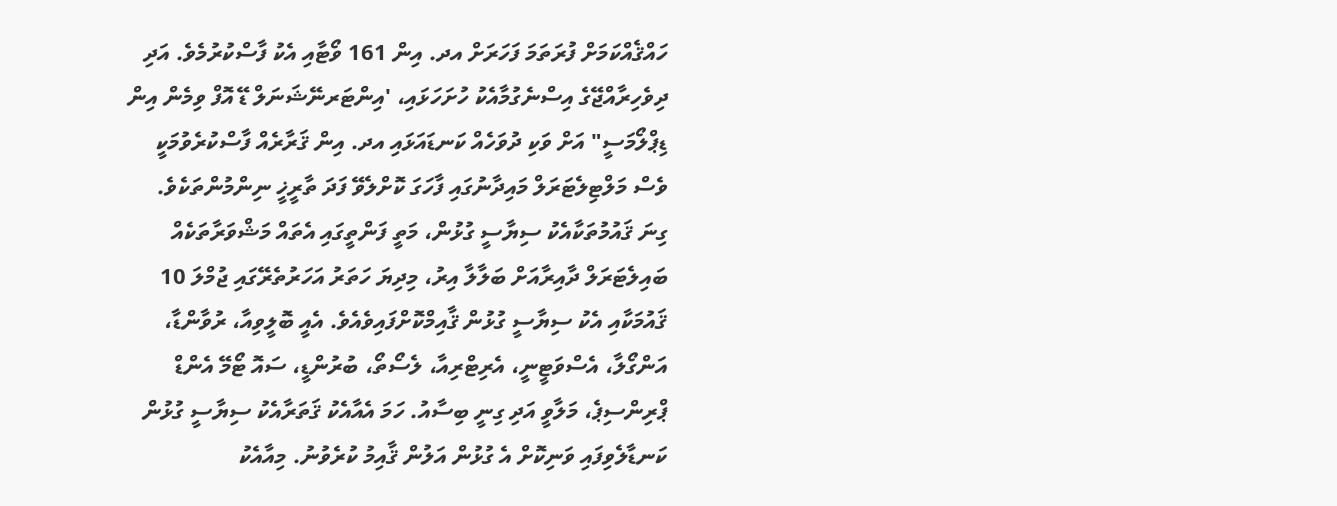ހައްޤެއްކަމަށް ފުރަތަމަ ފަހަރަށް އދ. އިން 161 ވޯޓާއި އެކު ފާސްކުރުމެވެ. އަދި ދިވެހިރާއްޖޭގެ އިސްނެގުމާއެކު ހުށަހަޅައި، 'އިންޓަރނޭޝަނަލް ޑޭ އޮފް ވިމެން އިން ޑިޕްލޯމަސީ" އަށް ވަކި ދުވަހެއް ކަނޑައަޅައި އދ. އިން ޤަރާރެއް ފާސްކުރެވުމަކީ ވެސް މަލްޓިލެޓަރަލް މައިދާނުގައި ފާހަގަ ކޮށްލެވޭ ފަދަ ތާރީޚީ ނިންމުންތަކެވެ.
ގިނަ ޤައުމުތަކާއެކު ސިޔާސީ ގުޅުން، މަތީ ފަންތީގައި އެތައް މަޝްވަރާތަކެއް
ބައިލެޓަރަލް ދާއިރާއަށް ބަލާލާ އިރު، މިދިޔަ ހަތަރު އަހަރުތެރޭގައި ޖުމްލަ 10 ޤައުމަކާއި އެކު ސިޔާސީ ގުޅުން ޤާއިމްކޮށްފައިވެއެވެ. އެއީ ބޮލީވިއާ، ރުވާންޑާ، އަންގޯލާ، އެސްވަޓީނީ، އެރިޓްރިއާ، ލެސޯތޯ، ބުރުންޑީ، ސައޮ ޓޯމޭ އެންޑް ޕްރިންސިޕެ، މަލާވީ އަދި ގިނީ ބިސާއު. ހަމަ އެއާއެކު ޤަތަރާއެކު ސިޔާސީ ގުޅުން ކަނޑާލެވިފައި ވަނިކޮށް އެ ގުޅުން އަލުން ޤާއިމު ކުރެވުނު. މިއާއެކު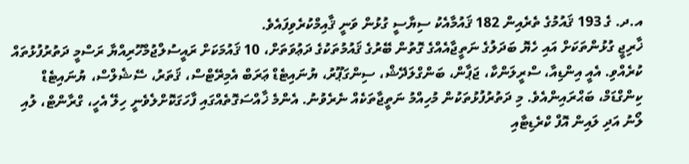އ.ދ. ގެ 193 ޤައުމުގެ ތެރެއިން 182 ޤައުމާއެކު ސިޔާސީ ގުޅުން ވަނީ ޤާއިމްކުރެވިފައެވެ.
ޚާރިޖީ ގުޅުންތަކަށް އައި ހެޔޮ ބަދަލުގެ ނަތީޖާއެއްގެ ގޮތުން ބޭރުގެ ޤައުމުތަކުގެ ދަޢުވަތަށް، 10 ޤައުމަކަށް ރައީސުލްޖުމްހޫރިއްޔާ ރަސްމީ ދަތުރުފުޅުތައް ކުރެއްވި. އެއީ އިންޑިއާ، ސްރީލަންކާ، ޖަޕާން، ބަންގްލަދޭޝް، ސިންގަޕޫރު، ޔުނައިޓެޑް ޢަރަބް އެމިރޭޓްސް، ޤަތަރު، ސޭޝެލްސް، ޔުނައިޓެޑް ކިންގްޑަމް، ބަޙްރައިންއެވެ. މި ދަތުރުފުޅުތަކުން މުހިއްމު ނަތީޖާތަކެއް ނެރެވުނު. އެންމެ ޚާއްސަގޮތެއްގައި ފާހަގަކޮށްލެވެނީ ހިލޭ އެހީ، ގްރާންޓް، ލުއި ލޯނު އަދި ލައިން އޮފް ކްރެޑިޓާއި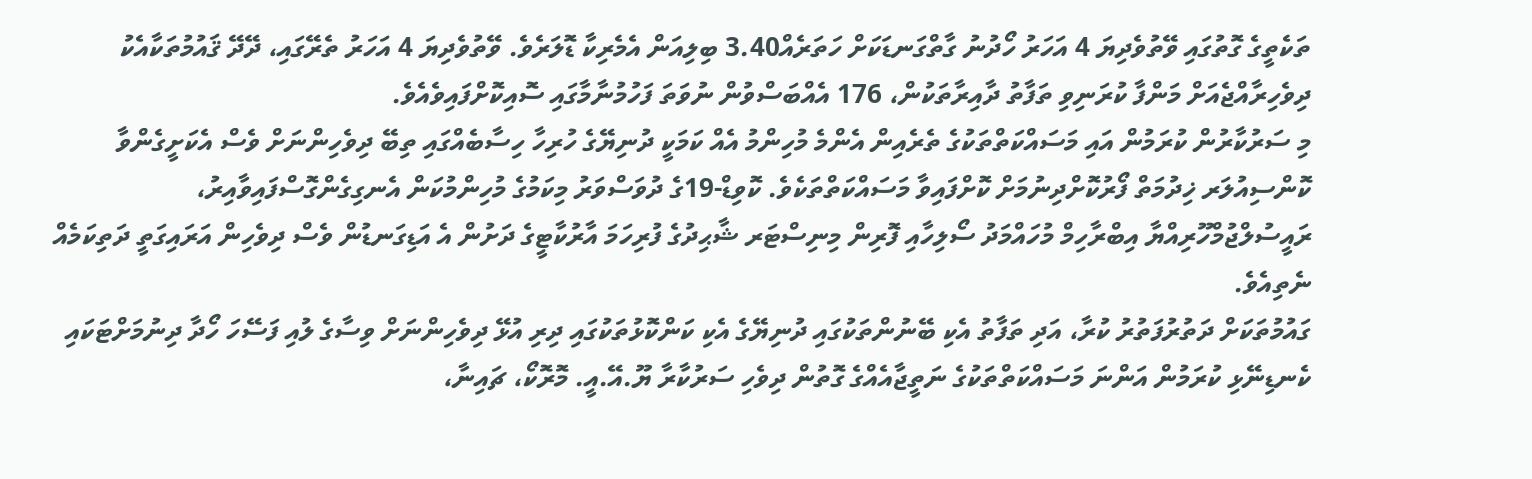ތަކެތީގެ ގޮތުގައި ވޭތުވެދިޔަ 4 އަހަރު ހޯދުނު ގާތްގަނޑަކަށް ހަތަރެއް3.40 ބިލިއަން އެމެރިކާ ޑޮލަރެވެ. ވޭތުވެދިޔަ 4 އަހަރު ތެރޭގައި، ދޭދޭ ޤައުމުތަކާއެކު ދިވެހިރާއްޖެއަށް މަންފާ ކުރަނިވި ތަފާތު ދާއިރާތަކުން، 176 އެއްބަސްވުން ނުވަތަ ފަހުމުނާމާގައި ސޮއިކޮށްފައިވެއެވެ.
މި ސަރުކާރުން ކުރަމުން އައި މަސައްކަތްތަކުގެ ތެރެއިން އެންމެ މުހިންމު އެއް ކަމަކީ ދުނިޔޭގެ ހުރިހާ ހިސާބެއްގައި ތިބޭ ދިވެހިންނަށް ވެސް އެކަށީގެންވާ ކޮންސިއުލަރ ޚިދުމަތް ފޯރުކޮށްދިނުމަށް ކޮށްފައިވާ މަސައްކަތްތަކެވެ. ކޮވިޑް-19ގެ ދުވަސްވަރު މިކަމުގެ މުހިންމުކަން އެނގިގެންގޮސްފައިވާއިރު، ރައީސުލްޖުމްހޫރިއްޔާ އިބްރާހިމް މުހައްމަދު ސޯލިހާއި ފޮރިން މިނިސްޓަރ ޝާޙިދުގެ ފުރިހަމަ އާރުކާޓީގެ ދަށުން އެ އަޑިގަނޑުން ވެސް ދިވެހިން އަރައިގަތީ ދަތިކަމެއް ނެތިއެވެ.
ގައުމުތަކަށް ދަތުރުފަތުރު ކުރާ، އަދި ތަފާތު އެކި ބޭނުންތަކުގައި ދުނިޔޭގެ އެކި ކަންކޮޅުތަކުގައި ދިރި އުޅޭ ދިވެހިންނަށް ވިސާގެ ލުއި ފަސޭހަ ހޯދާ ދިނުމަށްޓަކައި ކެނޑިނޭޅި ކުރަމުން އަންނަ މަސައްކަތްތަކުގެ ނަތީޖާއެއްގެ ގޮތުން ދިވެހި ސަރުކާރާ ޔޫ.އޭ.އީ. މޮރޮކޯ، ޗައިނާ،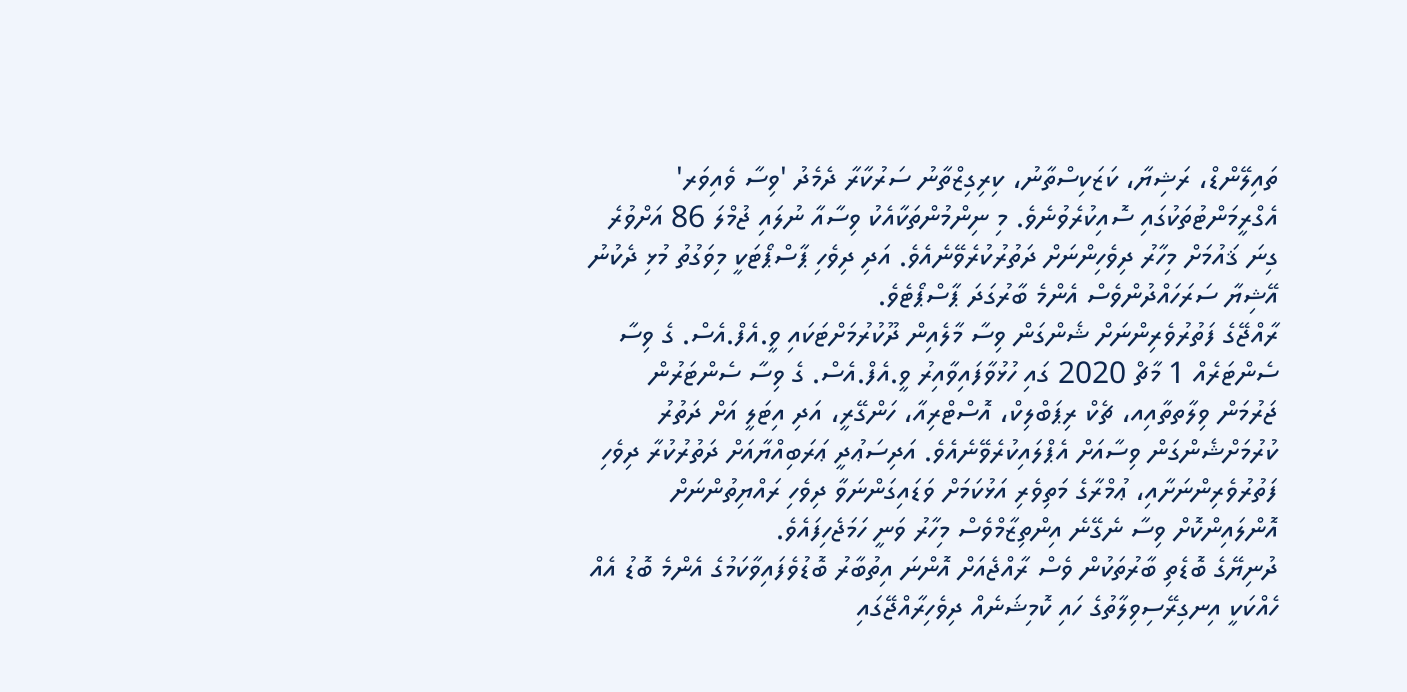ތައިލޭންޑް، ރަޝިޔާ، ކަޒަކިސްތާނު، ކިރިގިޒްތާނު ސަރުކާރާ ދެމެދު 'ވިސާ ވެއިވަރ' އެގްރީމަންޓުތަކުގައި ސޮއިކުރެވުނެވެ. މި ނިންމުންތަކާއެކު ވިސާއާ ނުލައި ޖުމްލަ 86 އަށްވުރެ ގިނަ ޤައުމަށް މިހާރު ދިވެހިންނަށް ދަތުރުކުރެވޭނެއެވެ. އަދި ދިވެހި ޕާސްޕޯޓަކީ މިވަގުތު މުޅި ދެކުނު އޭޝިޔާ ސަރަހައްދުންވެސް އެންމެ ބާރުގަދަ ޕާސްޕޯޓެވެ.
ރާއްޖޭގެ ފަތުރުވެރިންނަށް ޝެންގަން ވިސާ މާލެއިން ދޫކުރުމަށްޓަކައި ވީ.އެފް.އެސް. ގެ ވިސާ ސެންޓަރެއް 1 މާޗް 2020 ގައި ހުޅުވާފައިވާއިރު ވީ.އެފް.އެސް. ގެ ވިސާ ސެންޓަރުން ޖަރުމަން ވިލާތތާއިއ، ޗެކް ރިޕަބްލިކް، އޮސްޓްރިއާ، ހަންގޭރީ، އަދި އިޓަލީ އަށް ދަތުރު ކުރުމަށްޝެންގަން ވިސާއަށް އެޕްލައިކުރެވޭނެއެވެ. އަދިސަޢުދީ ޢަރަބިއްޔާއަށް ދަތުރުކުރާ ދިވެހި ފަތުރުވެރިންނަށާއި، ޢުމްރާގެ މަތިވެރި އަޅުކަމަށް ވަޑައިގަންނަވާ ދިވެހި ރައްޔިތުންނަށް އޮންލައިންކޮށް ވިސާ ނެގޭނެ އިންތިޒާމްވެސް މިހާރު ވަނީ ހަމަޖެހިފައެވެ.
ދުނިޔޭގެ ބޮޑެތި ބާރުތަކުން ވެސް ރާއްޖެއަށް އޮންނަ އިތުބާރު ބޮޑުވެފައިވާކަމުގެ އެންމެ ބޮޑު އެއް ހެއްކަކީ އިނގިރޭސިވިލާތުގެ ހައި ކޮމިޝަނެއް ދިވެހިރާއްޖޭގައި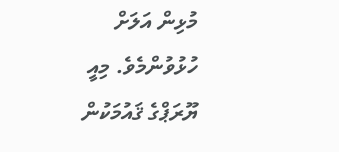މުޅިން އަލަށް ހުޅުވުންމެވެ. މިއީ ޔޫރަޕްގެ ޤައުމަކުން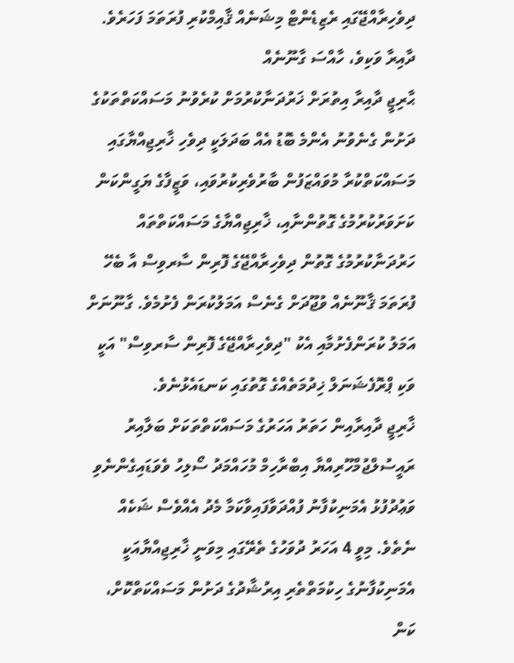ދިވެހިރާއްޖޭގައި ރެޒިޑެންޓް މިޝަނެއް ޤާއިމްކުރި ފުރަތަމަ ފަހަރެވެ.
ދާއިރާ ވަކިވެ، ހާއްސަ ގާނޫނެއް
ޙާރިޖީ ދާއިރާ އިތުރަށް ޚަރުދަނާކުރުމަށް ކުރެވުނު މަސައްކަތްތަކުގެ ދަށުން ގެނެވުނު އެންމެ ބޮޑު އެއް ބަދަލަކީ ދިވެހި ޚާރިޖިއްޔާގައި މަސައްކަތްކުރާ މުވައްޒަފުން ބާރުވެރިކުރުވައި، ވަޒީފާގެ ޔަގީންކަން ކަށަވަރުކުރުމުގެ ގޮތުންނާއި، ޚާރިޖިއްޔާގެ މަސައްކަތްތައް ހަރުދަނާކުރުމުގެ ގޮތުން ދިވެހިރާއްޖޭގެ ފޮރިން ސާރވިސް އާ ބެހޭ ފުރަތަމަ ޤާނޫނެއް ވުޖޫދަށް ގެނެސް އަމަލުކުރަން ފެށުމެވެ. ގާނޫނަށް އަމަލު ކުރަންފެށުމާއި އެކު "ދިވެހިރާއްޖޭގެ ފޮރިން ސާރވިސް" އަކީ ވަކި ޕްރޮފެޝަނަލް ޚިދުމަތެއްގެ ގޮތުގައި ކަނޑައެޅުނެވެ.
ޚާރިޖީ ދާއިރާއިން ހަތަރު އަހަރުގެ މަސައްކަތްތަކަށް ބަލާއިރު ރައީސުލްޖުމްހޫރިއްޔާ އިބްރާހިމް މުހައްމަދު ސޯލިހު ވެވަޑައިގެންނެވި ވަޢުދުފުޅު އެމަނިކުފާނު ފުއްދަވާފައިވާކަމާ މެދު އެއްވެސް ޝަކެއް ނެތެވެ. މިވީ 4 އަހަރު ދުވަހުގެ ތެރޭގައި މިވަނީ ޚާރިޖިއްޔާއަކީ އެމަނިކުފާނުގެ ހިކުމަތްތެރި އިރުޝާދުގެ ދަށުން މަސައްކަތްކޮށް، ކަން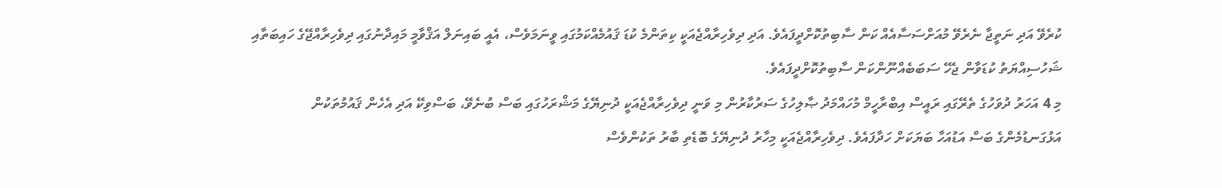ކުރެވޭ އަދި ނަތީޖާ ނެރެވޭ މުއަށްސަސާއެއް ކަން ސާބިތުކޮށްދީފައެވެ. އަދި ދިވެހިރާއްޖެއަކީ ކިތަންމެ ކުޑަ ޤައުމެއްކަމުގައި ވީނަމަވެސް، އެއީ ބައިނަލް އަޤްވާމީ މައިދާނުގައި ދިވެހިރާއްޖޭގެ ހައިބަތާއި ޝަހުސިއްޔަތު ކުޑަވާން ޖެހޭ ސަބަބެއްނޫންކަން ސާބިތުކޮށްދީފައެވެ.
މި 4 އަހަރު ދުވަހުގެ ތެރޭގައި ރައީސް އިބްރާހީމް މުހައްމަދު ޞާލިހުގެ ސަރުކާރުން މި ވަނީ ދިވެހިރާއްޖެއަކީ ދުނިޔޭގެ މަޝްރަހުގައި ބަސް ބުނެވޭ، ބަސްވިކޭ އަދި އެހެން ޤައުމުތަކުން އަޅުގަނޑުމެންގެ ބަސް އަޑުއަހާ ބަޔަކަށް ހަދާފައެވެ. ދިވެހިރާއްޖެއަކީ މިހާރު ދުނިޔޭގެ ބޮޑެތި ބާރު ތަކުންވެސް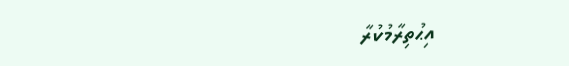އިޙުތިރާމުކުރާ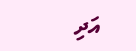އަދި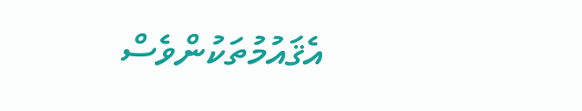އެޤައުމުތަކުންވެސް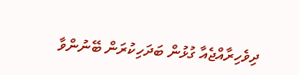ދިވެހިރާއްޖެއާ ގުޅުން ބަދަހިކުރަން ބޭނުންވާ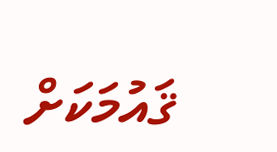ޤައުމަކަށް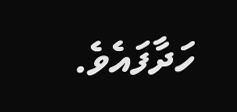ހަދާފައެވެ.